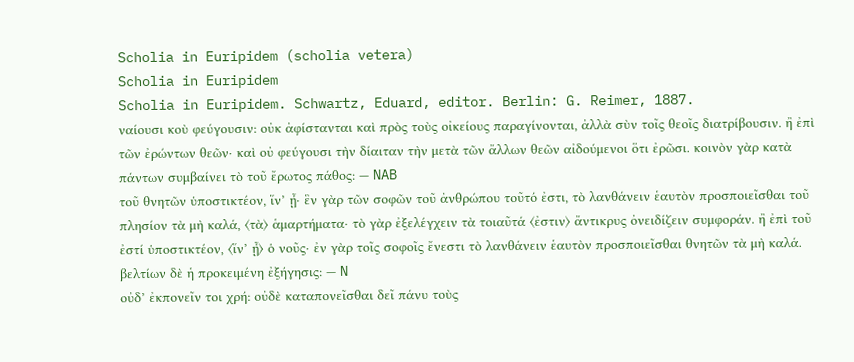Scholia in Euripidem (scholia vetera)
Scholia in Euripidem
Scholia in Euripidem. Schwartz, Eduard, editor. Berlin: G. Reimer, 1887.
ναίουσι κοὺ φεύγουσιν: οὐκ ἀφίστανται καὶ πρὸς τοὺς οἰκείους παραγίνονται, ἀλλὰ σὺν τοῖς θεοῖς διατρίβουσιν. ἢ ἐπὶ τῶν ἐρώντων θεῶν· καὶ οὐ φεύγουσι τὴν δίαιταν τὴν μετὰ τῶν ἄλλων θεῶν αἰδούμενοι ὅτι ἐρῶσι. κοινὸν γὰρ κατὰ πάντων συμβαίνει τὸ τοῦ ἔρωτος πάθος: — NAB
τοῦ θνητῶν ὑποστικτέον, ἵν’ ᾖ· ἓν γὰρ τῶν σοφῶν τοῦ ἀνθρώπου τοῦτό ἐστι, τὸ λανθάνειν ἑαυτὸν προσποιεῖσθαι τοῦ πλησίον τὰ μὴ καλά, ⟨τὰ⟩ ἁμαρτήματα· τὸ γὰρ ἐξελέγχειν τὰ τοιαῦτά ⟨ἐστιν⟩ ἄντικρυς ὀνειδίζειν συμφοράν. ἢ ἐπὶ τοῦ ἐστί ὑποστικτέον, ⟨ἵν’ ᾖ⟩ ὁ νοῦς· ἐν γὰρ τοῖς σοφοῖς ἔνεστι τὸ λανθάνειν ἑαυτὸν προσποιεῖσθαι θνητῶν τὰ μὴ καλά. βελτίων δὲ ἡ προκειμένη ἐξήγησις: — N
οὐδ’ ἐκπονεῖν τοι χρή: οὐδὲ καταπονεῖσθαι δεῖ πάνυ τοὺς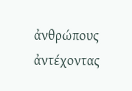ἀνθρώπους ἀντέχοντας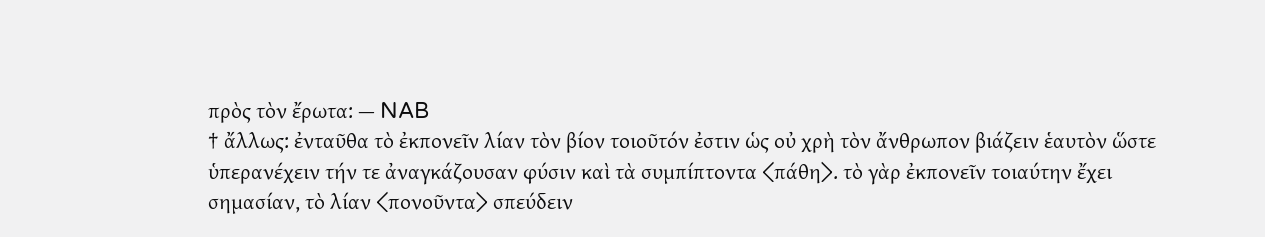πρὸς τὸν ἔρωτα: — NAB
† ἄλλως: ἐνταῦθα τὸ ἐκπονεῖν λίαν τὸν βίον τοιοῦτόν ἐστιν ὡς οὐ χρὴ τὸν ἄνθρωπον βιάζειν ἑαυτὸν ὥστε ὑπερανέχειν τήν τε ἀναγκάζουσαν φύσιν καὶ τὰ συμπίπτοντα ⟨πάθη⟩. τὸ γὰρ ἐκπονεῖν τοιαύτην ἔχει σημασίαν, τὸ λίαν ⟨πονοῦντα⟩ σπεύδειν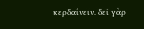κερδαίνειν. δεῖ γὰρ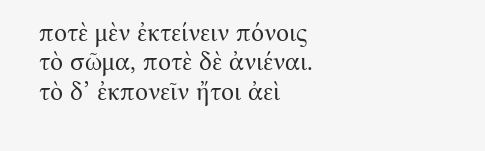ποτὲ μὲν ἐκτείνειν πόνοις τὸ σῶμα, ποτὲ δὲ ἀνιέναι. τὸ δ’ ἐκπονεῖν ἤτοι ἀεὶ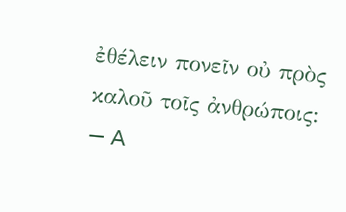ἐθέλειν πονεῖν οὐ πρὸς καλοῦ τοῖς ἀνθρώποις: — A